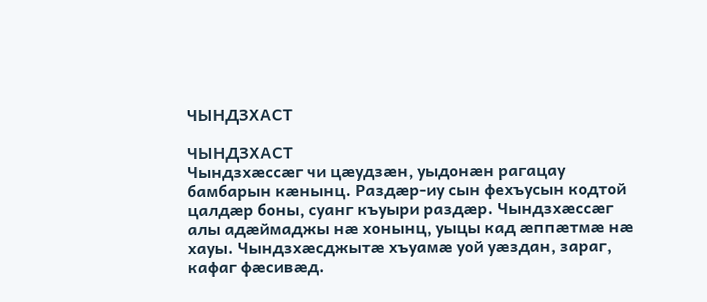ЧЫНДЗХАСТ

ЧЫНДЗХАСТ
Чындзхæссæг чи цæудзæн, уыдонæн рагацау бамбарын кæнынц. Раздæр-иу сын фехъусын кодтой цалдæр боны, суанг къуыри раздæр. Чындзхæссæг алы адæймаджы нæ хонынц, уыцы кад æппæтмæ нæ хауы. Чындзхæсджытæ хъуамæ уой уæздан, зараг, кафаг фæсивæд.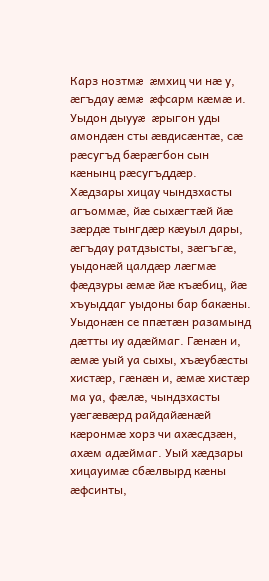Карз нозтмæ æмхиц чи нæ у, æгъдау æмæ æфсарм кæмæ и. Уыдон дыууæ æрыгон уды амондæн сты æвдисæнтæ, сæ рæсугъд бæрæгбон сын кæнынц рæсугъддæр.
Хæдзары хицау чындзхасты агъоммæ, йæ сыхæгтæй йæ зæрдæ тынгдæр кæуыл дары, æгъдау ратдзысты, зæгъгæ, уыдонæй цалдæр лæгмæ фæдзуры æмæ йæ къæбиц, йæ хъуыддаг уыдоны бар бакæны. Уыдонæн се ппæтæн разамынд дæтты иу адæймаг. Гæнæн и, æмæ уый уа сыхы, хъæубæсты хистæр, гæнæн и, æмæ хистæр ма уа, фæлæ, чындзхасты уæгæвæрд райдайæнæй кæронмæ хорз чи ахæсдзæн, ахæм адæймаг. Уый хæдзары хицауимæ сбæлвырд кæны æфсинты,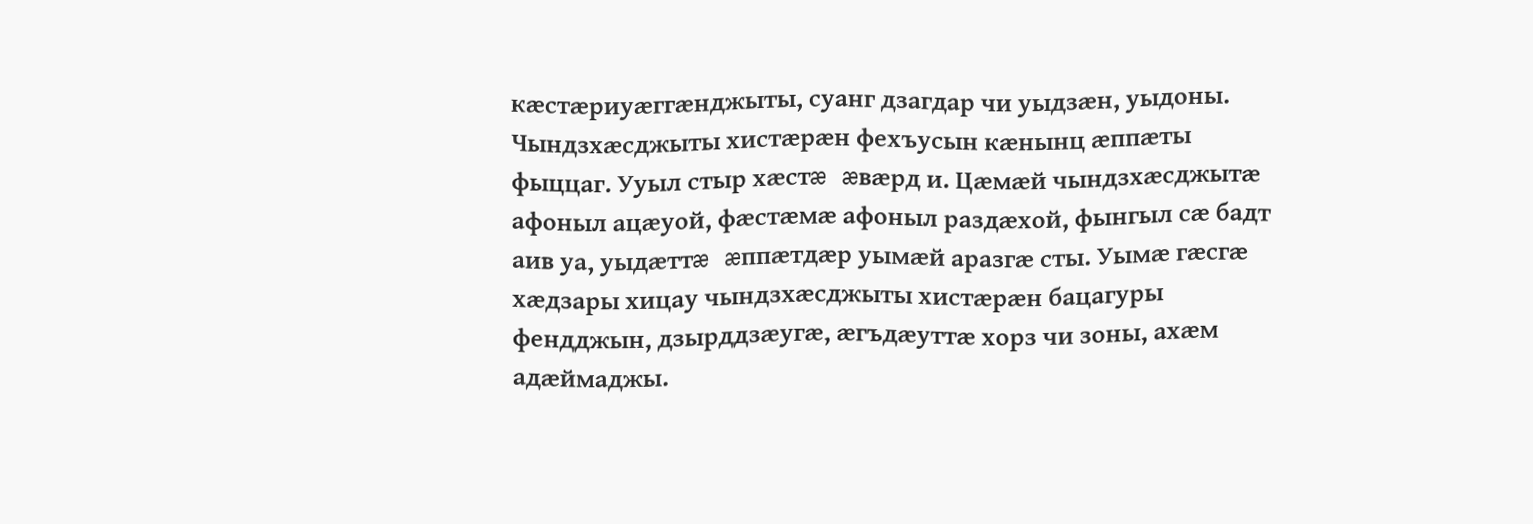кæстæриуæггæнджыты, суанг дзагдар чи уыдзæн, уыдоны.
Чындзхæсджыты хистæрæн фехъусын кæнынц æппæты фыццаг. Ууыл стыр хæстæ æвæрд и. Цæмæй чындзхæсджытæ афоныл ацæуой, фæстæмæ афоныл раздæхой, фынгыл сæ бадт аив уа, уыдæттæ æппæтдæр уымæй аразгæ сты. Уымæ гæсгæ хæдзары хицау чындзхæсджыты хистæрæн бацагуры фендджын, дзырддзæугæ, æгъдæуттæ хорз чи зоны, ахæм адæймаджы.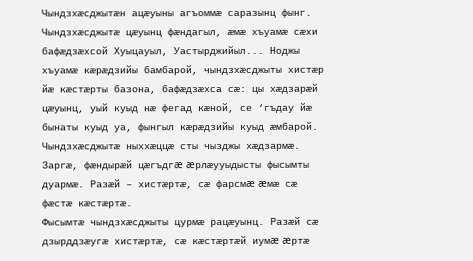Чындзхæсджытæн ацæуыны агъоммæ саразынц фынг.
Чындзхæсджытæ цæуынц фæндагыл, æмæ хъуамæ сæхи бафæдзæхсой Хуыцауыл, Уастырджийыл... Ноджы хъуамæ кæрæдзийы бамбарой, чындзхæсджыты хистæр йæ кæстæрты базона, бафæдзæхса сæ: цы хæдзарæй цæуынц, уый куыд нæ фегад кæной, се ‘гъдау йæ бынаты куыд уа, фынгыл кæрæдзийы куыд æмбарой.
Чындзхæсджытæ ныххæццæ сты чызджы хæдзармæ. Заргæ, фæндырæй цæгъдгæ æрлæууыдысты фысымты дуармæ. Разæй – хистæртæ, сæ фарсмæ æмæ сæ фæстæ кæстæртæ.
Фысымтæ чындзхæсджыты цурмæ рацæуынц. Разæй сæ дзырддзæугæ хистæртæ, сæ кæстæртæй иумæ æртæ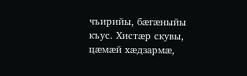чъирийы, бæгæныйы къус. Хистæр скувы, цæмæй хæдзармæ,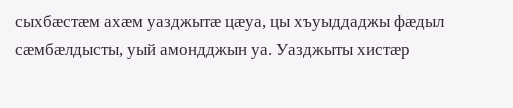сыхбæстæм ахæм уазджытæ цæуа, цы хъуыддаджы фæдыл сæмбæлдысты, уый амондджын уа. Уазджыты хистæр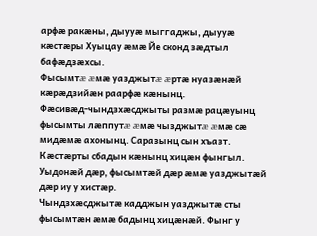арфæ ракæны, дыууæ мыггаджы, дыууæ кæстæры Хуыцау æмæ Йе сконд зæдтыл бафæдзæхсы.
Фысымтæ æмæ уазджытæ æртæ нуазæнæй кæрæдзийæн раарфæ кæнынц.
Фæсивæд-чындзхæсджыты размæ рацæуынц фысымты лæппутæ æмæ чызджытæ æмæ сæ мидæмæ ахонынц. Саразынц сын хъазт. Кæстæрты сбадын кæнынц хицæн фынгыл. Уыдонæй дæр, фысымтæй дæр æмæ уазджытæй дæр иу у хистæр.
Чындзхæсджытæ кадджын уазджытæ сты фысымтæн æмæ бадынц хицæнæй. Фынг у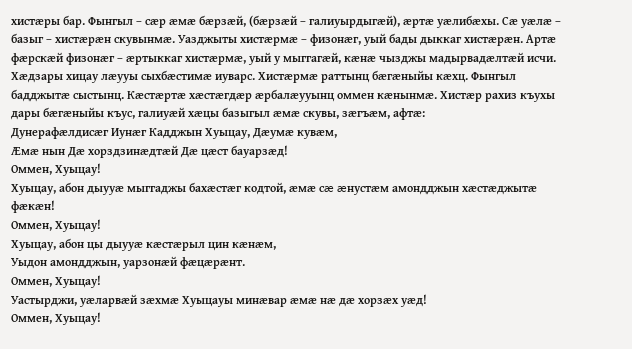хистæры бар. Фынгыл – сæр æмæ бæрзæй, (бæрзæй – галиуырдыгæй), æртæ уæлибæхы. Сæ уæлæ – базыг – хистæрæн скувынмæ. Уазджыты хистæрмæ – физонæг, уый бады дыккаг хистæрæн. Артæ фæрскæй физонæг – æртыккаг хистæрмæ, уый у мыггагæй, кæнæ чызджы мадырвадæлтæй исчи. Хæдзары хицау лæууы сыхбæстимæ иуварс. Хистæрмæ раттынц бæгæныйы кæхц. Фынгыл бадджытæ сыстынц. Кæстæртæ хæстæгдæр æрбалæууынц оммен кæнынмæ. Хистæр рахиз къухы дары бæгæныйы къус, галиуæй хæцы базыгыл æмæ скувы, зæгъæм, афтæ:
Дунерафæлдисæг Иунæг Кадджын Хуыцау, Дæумæ кувæм,
Æмæ нын Дæ хорздзинæдтæй Дæ цæст бауарзæд!
Оммен, Хуыцау!
Хуыцау, абон дыууæ мыггаджы бахæстæг кодтой, æмæ сæ æнустæм амондджын хæстæджытæ фæкæн!
Оммен, Хуыцау!
Хуыцау, абон цы дыууæ кæстæрыл цин кæнæм,
Уыдон амондджын, уарзонæй фæцæрæнт.
Оммен, Хуыцау!
Уастырджи, уæларвæй зæхмæ Хуыцауы минæвар æмæ нæ дæ хорзæх уæд!
Оммен, Хуыцау!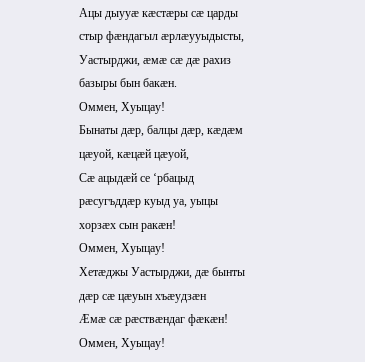Ацы дыууæ кæстæры сæ царды стыр фæндагыл æрлæууыдысты, Уастырджи, æмæ сæ дæ рахиз базыры бын бакæн.
Оммен, Хуыцау!
Бынаты дæр, балцы дæр, кæдæм цæуой, кæцæй цæуой,
Сæ ацыдæй се ‘рбацыд рæсугъддæр куыд уа, уыцы хорзæх сын ракæн!
Оммен, Хуыцау!
Хетæджы Уастырджи, дæ бынты дæр сæ цæуын хъæудзæн
Æмæ сæ рæствæндаг фæкæн!
Оммен, Хуьщау!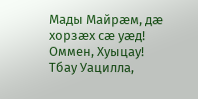Мады Майрæм, дæ хорзæх сæ уæд!
Оммен, Хуыцау!
Тбау Уацилла,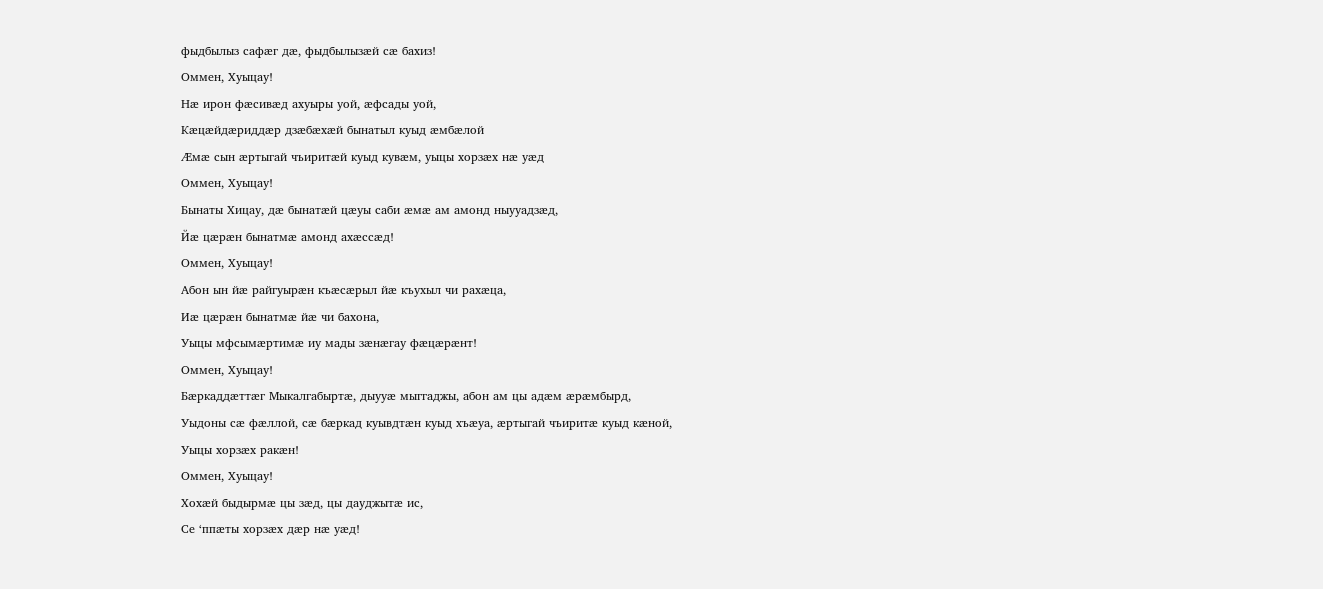фыдбылыз сафæг дæ, фыдбылызæй сæ бахиз!
Оммен, Хуыцау!
Нæ ирон фæсивæд ахуыры уой, æфсады уой,
Кæцæйдæриддæр дзæбæхæй бынатыл куыд æмбæлой
Æмæ сын æртыгай чъиритæй куыд кувæм, уыцы хорзæх нæ уæд
Оммен, Хуыцау!
Бынаты Хицау, дæ бынатæй цæуы саби æмæ ам амонд ныууадзæд,
Йæ цæрæн бынатмæ амонд ахæссæд!
Оммен, Хуыцау!
Абон ын йæ райгуырæн къæсæрыл йæ къухыл чи рахæца,
Иæ цæрæн бынатмæ йæ чи бахона,
Уыцы мфсымæртимæ иу мады зæнæгау фæцæрæнт!
Оммен, Хуыцау!
Бæркаддæттæг Мыкалгабыртæ, дыууæ мыггаджы, абон ам цы адæм æрæмбырд,
Уыдоны сæ фæллой, сæ бæркад куывдтæн куыд хъæуа, æртыгай чъиритæ куыд кæной,
Уыцы хорзæх ракæн!
Оммен, Хуыцау!
Хохæй быдырмæ цы зæд, цы дауджытæ ис,
Се ‘ппæты хорзæх дæр нæ уæд!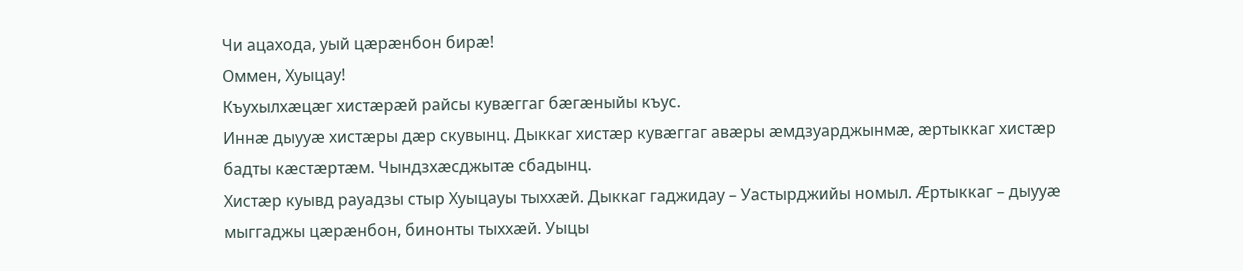Чи ацахода, уый цæрæнбон бирæ!
Оммен, Хуыцау!
Къухылхæцæг хистæрæй райсы кувæггаг бæгæныйы къус.
Иннæ дыууæ хистæры дæр скувынц. Дыккаг хистæр кувæггаг авæры æмдзуарджынмæ, æртыккаг хистæр бадты кæстæртæм. Чындзхæсджытæ сбадынц.
Хистæр куывд рауадзы стыр Хуыцауы тыххæй. Дыккаг гаджидау – Уастырджийы номыл. Æртыккаг – дыууæ мыггаджы цæрæнбон, бинонты тыххæй. Уыцы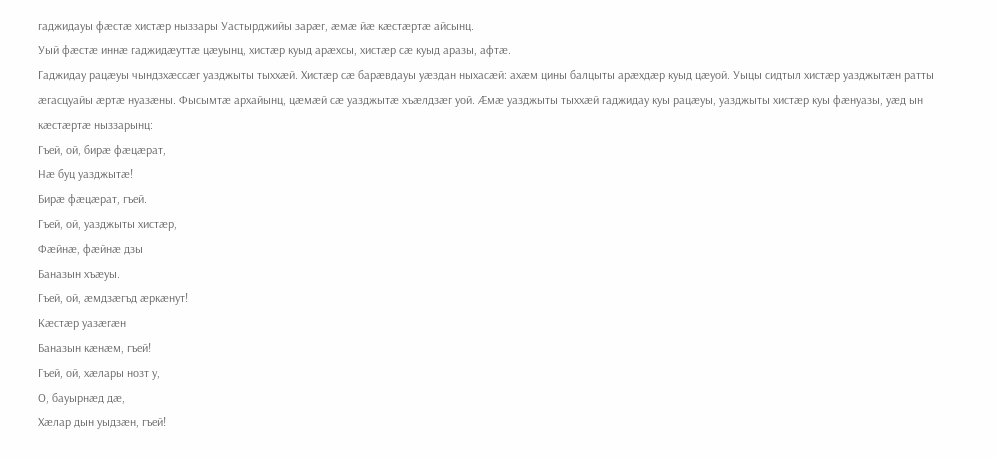гаджидауы фæстæ хистæр ныззары Уастырджийы зарæг, æмæ йæ кæстæртæ айсынц.
Уый фæстæ иннæ гаджидæуттæ цæуынц, хистæр куыд арæхсы, хистæр сæ куыд аразы, афтæ.
Гаджидау рацæуы чындзхæссæг уазджыты тыххæй. Хистæр сæ барæвдауы уæздан ныхасæй: ахæм цины балцыты арæхдæр куыд цæуой. Уыцы сидтыл хистæр уазджытæн ратты æгасцуайы æртæ нуазæны. Фысымтæ архайынц, цæмæй сæ уазджытæ хъæлдзæг уой. Æмæ уазджыты тыххæй гаджидау куы рацæуы, уазджыты хистæр куы фæнуазы, уæд ын кæстæртæ ныззарынц:
Гъей, ой, бирæ фæцæрат,
Нæ буц уазджытæ!
Бирæ фæцæрат, гъей.
Гъей, ой, уазджыты хистæр,
Фæйнæ, фæйнæ дзы
Баназын хъæуы.
Гъей, ой, æмдзæгъд æркæнут!
Кæстæр уазæгæн
Баназын кæнæм, гъей!
Гъей, ой, хæлары нозт у,
О, бауырнæд дæ,
Хæлар дын уыдзæн, гъей!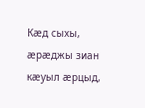Кæд сыхы, æрæджы зиан кæуыл æрцыд,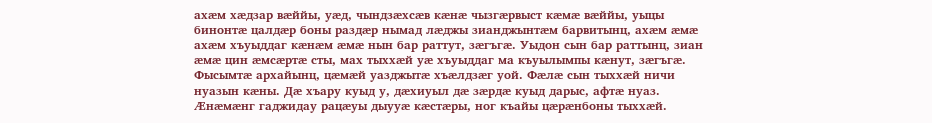ахæм хæдзар вæййы, уæд, чындзæхсæв кæнæ чызгæрвыст кæмæ вæййы, уыцы бинонтæ цалдæр боны раздæр нымад лæджы зианджынтæм барвитынц, ахæм æмæ ахæм хъуыддаг кæнæм æмæ нын бар раттут, зæгъгæ. Уыдон сын бар раттынц, зиан æмæ цин æмсæртæ сты, мах тыххæй уæ хъуыддаг ма къуылымпы кæнут, зæгъгæ.
Фысымтæ архайынц, цæмæй уазджытæ хъæлдзæг уой. Фæлæ сын тыххæй ничи нуазын кæны. Дæ хъару куыд у, дæхиуыл дæ зæрдæ куыд дарыс, афтæ нуаз.
Æнæмæнг гаджидау рацæуы дыууæ кæстæры, ног къайы цæрæнбоны тыххæй.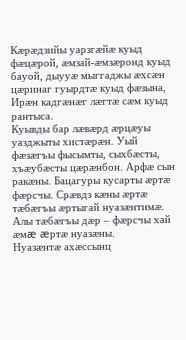Кæрæдзийы уарзгæйæ куыд фæцæрой, æмзай-æмзæронд куыд бауой, дыууæ мыггаджы æхсæн цæринаг гуырдтæ куыд фæзына, Ирæн кадгæнæг лæгтæ сæм куыд рантыса.
Куывды бар лæвæрд æрцæуы уазджыты хистæрæн. Уый фæзæгъы фысымты, сыхбæсты, хъæубæсты цæрæнбон. Арфæ сын ракæны. Бацагуры кусарты æртæ фæрсчы. Срæвдз кæны æртæ тæбæгъы æртыгай нуазæнтимæ. Алы тæбæгъы дæр – фæрсчы хай æмæ æртæ нуазæны.
Нуазæнтæ ахæссынц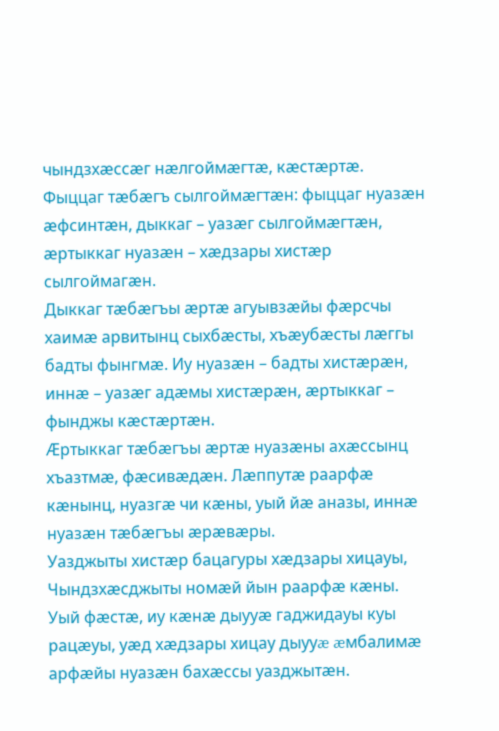чындзхæссæг нæлгоймæгтæ, кæстæртæ.
Фыццаг тæбæгъ сылгоймæгтæн: фыццаг нуазæн æфсинтæн, дыккаг – уазæг сылгоймæгтæн, æртыккаг нуазæн – хæдзары хистæр сылгоймагæн.
Дыккаг тæбæгъы æртæ агуывзæйы фæрсчы хаимæ арвитынц сыхбæсты, хъæубæсты лæггы бадты фынгмæ. Иу нуазæн – бадты хистæрæн, иннæ – уазæг адæмы хистæрæн, æртыккаг – фынджы кæстæртæн.
Æртыккаг тæбæгъы æртæ нуазæны ахæссынц хъазтмæ, фæсивæдæн. Лæппутæ раарфæ кæнынц, нуазгæ чи кæны, уый йæ аназы, иннæ нуазæн тæбæгъы æрæвæры.
Уазджыты хистæр бацагуры хæдзары хицауы, Чындзхæсджыты номæй йын раарфæ кæны. Уый фæстæ, иу кæнæ дыууæ гаджидауы куы рацæуы, уæд хæдзары хицау дыууæ æмбалимæ арфæйы нуазæн бахæссы уазджытæн.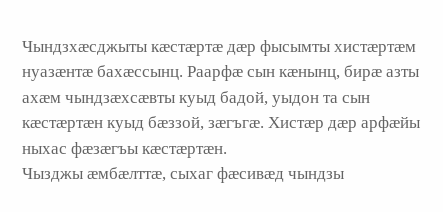Чындзхæсджыты кæстæртæ дæр фысымты хистæртæм нуазæнтæ бахæссынц. Раарфæ сын кæнынц, бирæ азты ахæм чындзæхсæвты куыд бадой, уыдон та сын кæстæртæн куыд бæззой, зæгъгæ. Хистæр дæр арфæйы ныхас фæзæгъы кæстæртæн.
Чызджы æмбæлттæ, сыхаг фæсивæд чындзы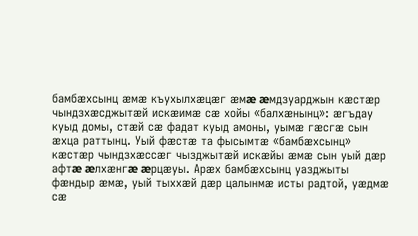бамбæхсынц æмæ къухылхæцæг æмæ æмдзуарджын кæстæр чындзхæсджытæй искæимæ сæ хойы «балхæнынц»: æгъдау куыд домы, стæй сæ фадат куыд амоны, уымæ гæсгæ сын æхца раттынц. Уый фæстæ та фысымтæ «бамбæхсынц» кæстæр чындзхæссæг чызджытæй искæйы æмæ сын уый дæр афтæ æлхæнгæ æрцæуы. Aрæх бамбæхсынц уазджыты фæндыр æмæ, уый тыххæй дæр цалынмæ исты радтой, уæдмæ сæ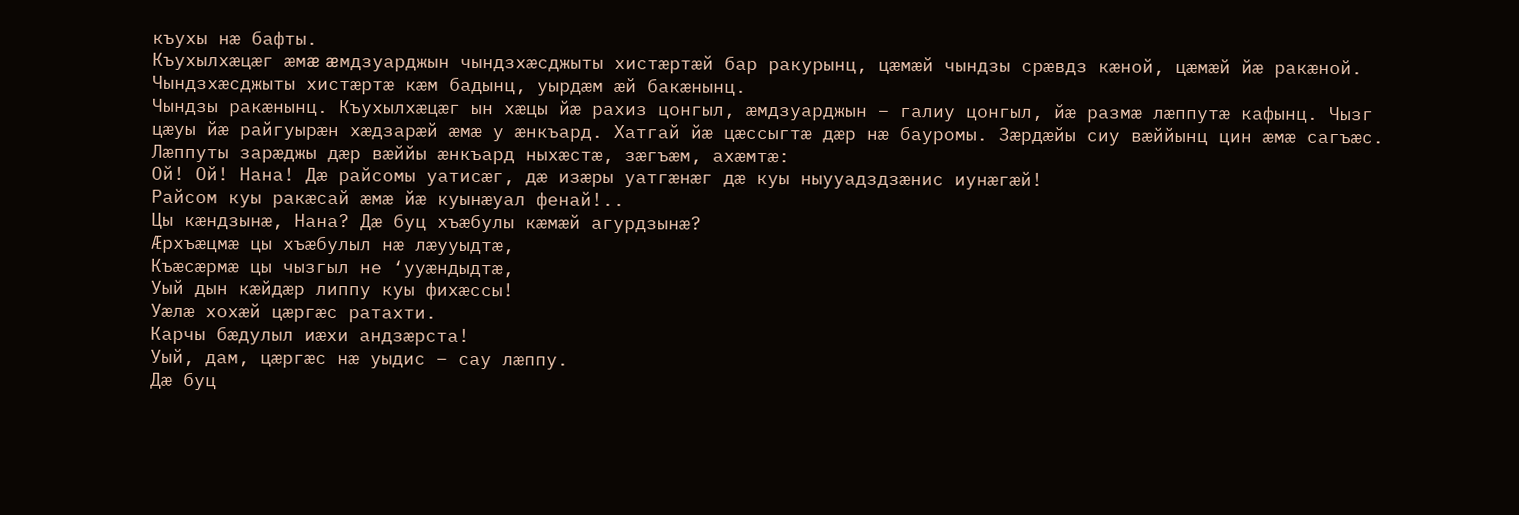къухы нæ бафты.
Къухылхæцæг æмæ æмдзуарджын чындзхæсджыты хистæртæй бар ракурынц, цæмæй чындзы срæвдз кæной, цæмæй йæ ракæной. Чындзхæсджыты хистæртæ кæм бадынц, уырдæм æй бакæнынц.
Чындзы ракæнынц. Къухылхæцæг ын хæцы йæ рахиз цонгыл, æмдзуарджын – галиу цонгыл, йæ размæ лæппутæ кафынц. Чызг цæуы йæ райгуырæн хæдзарæй æмæ у æнкъард. Хатгай йæ цæссыгтæ дæр нæ бауромы. Зæрдæйы сиу вæййынц цин æмæ сагъæс. Лæппуты зарæджы дæр вæййы æнкъард ныхæстæ, зæгъæм, ахæмтæ:
Ой! Ой! Нана! Дæ райсомы уатисæг, дæ изæры уатгæнæг дæ куы ныууадздзæнис иунæгæй!
Райсом куы ракæсай æмæ йæ куынæуал фенай!..
Цы кæндзынæ, Нана? Дæ буц хъæбулы кæмæй агурдзынæ?
Æрхъæцмæ цы хъæбулыл нæ лæууыдтæ,
Къæсæрмæ цы чызгыл не ‘ууæндыдтæ,
Уый дын кæйдæр липпу куы фихæссы!
Уæлæ хохæй цæргæс ратахти.
Карчы бæдулыл иæхи андзæрста!
Уый, дам, цæргæс нæ уыдис – сау лæппу.
Дæ буц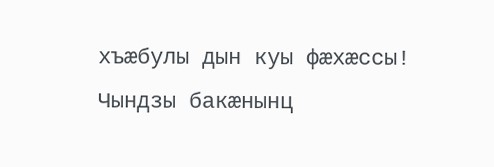хъæбулы дын куы фæхæссы!
Чындзы бакæнынц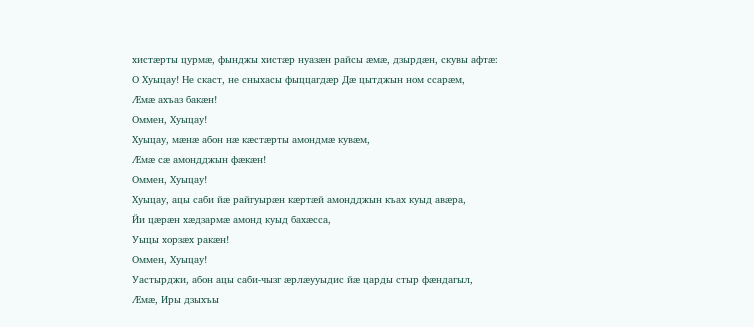хистæрты цурмæ, фынджы хистæр нуазæн райсы æмæ, дзырдæн, скувы афтæ:
О Хуыцау! Не скаст, не сныхасы фыццагдæр Дæ цытджын ном ссарæм,
Æмæ ахъаз бакæн!
Оммен, Хуыцау!
Хуыцау, мæнæ абон нæ кæстæрты амондмæ кувæм,
Æмæ сæ амондджын фæкæн!
Оммен, Хуыцау!
Хуыцау, ацы саби йæ райгуырæн кæртæй амондджын къах куыд авæра,
Йи цæрæн хæдзармæ амонд куыд бахæсса,
Уыцы хорзæх ракæн!
Оммен, Хуыцау!
Уастырджи, абон ацы саби-чызг æрлæууыдис йæ царды стыр фæндагыл,
Æмæ, Иры дзыхъы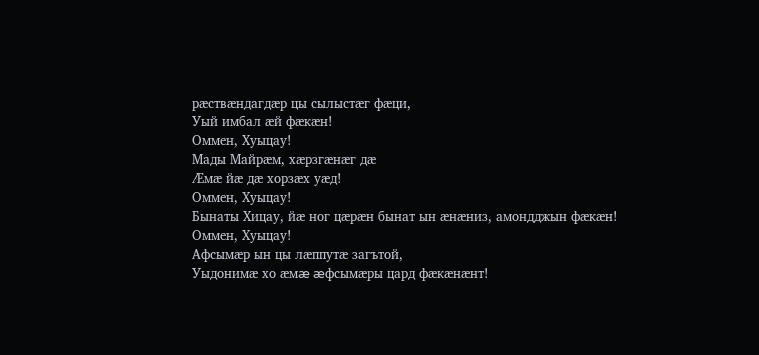рæствæндагдæр цы сылыстæг фæци,
Уый имбал æй фæкæн!
Оммен, Хуыцау!
Мады Майрæм, хæрзгæнæг дæ
Æмæ йæ дæ хорзæх уæд!
Оммен, Хуыцау!
Бынаты Хицау, йæ ног цæрæн бынат ын æнæниз, амондджын фæкæн!
Оммен, Хуыцау!
Афсымæр ын цы лæппутæ загътой,
Уыдонимæ хо æмæ æфсымæры цард фæкæнæнт!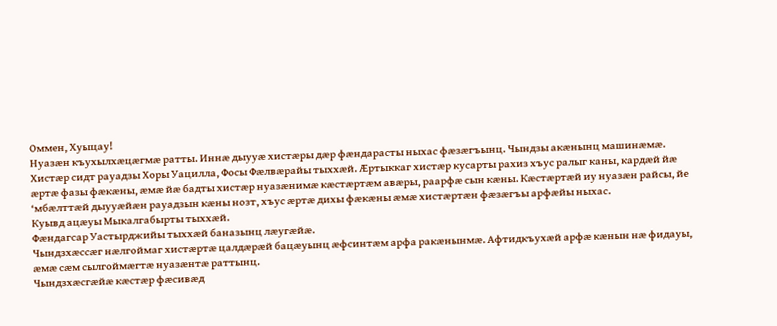Оммен, Хуыцау!
Нуазæн къухылхæцæгмæ ратты. Иннæ дыууæ хистæры дæр фæндарасты ныхас фæзæгъынц. Чындзы акæнынц машинæмæ.
Хистæр сидт рауадзы Хоры Уацилла, Фосы Фæлвæрайы тыххæй. Æртыккаг хистæр кусарты рахиз хъус ралыг каны, кардæй йæ æртæ фазы фæкæны, æмæ йæ бадты хистæр нуазæнимæ кæстæртæм авæры, раарфæ сын кæны. Кæстæртæй иу нуазæн райсы, йе ‘мбæлттæй дыууæйæн рауадзын кæны нозт, хъус æртæ дихы фæкæны æмæ хистæртæн фæзæгъы арфæйы ныхас.
Куывд ацæуы Мыкалгабырты тыххæй.
Фæндагсар Уастырджийы тыххæй баназынц лæугæйæ.
Чындзхæссæг нæлгоймаг хистæртæ цалдæрæй бацæуынц æфсинтæм арфа ракæнынмæ. Афтидкъухæй арфæ кæнын нæ фидауы, æмæ сæм сылгоймæгтæ нуазæнтæ раттынц.
Чындзхæсгæйæ кæстæр фæсивæд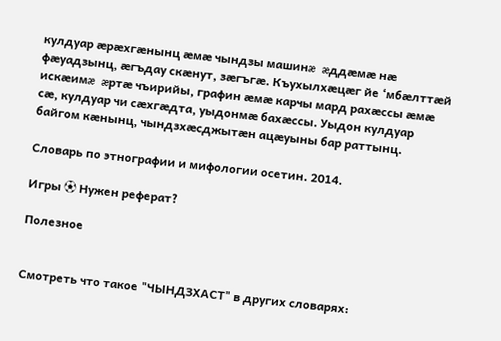кулдуар æрæхгæнынц æмæ чындзы машинæ æддæмæ нæ фæуадзынц, æгъдау скæнут, зæгъгæ. Къухылхæцæг йе ‘мбæлттæй искæимæ æртæ чъирийы, графин æмæ карчы мард рахæссы æмæ сæ, кулдуар чи сæхгæдта, уыдонмæ бахæссы. Уыдон кулдуар байгом кæнынц, чындзхæсджытæн ацæуыны бар раттынц.

Словарь по этнографии и мифологии осетин. 2014.

Игры ⚽ Нужен реферат?

Полезное


Смотреть что такое "ЧЫНДЗХАСТ" в других словарях: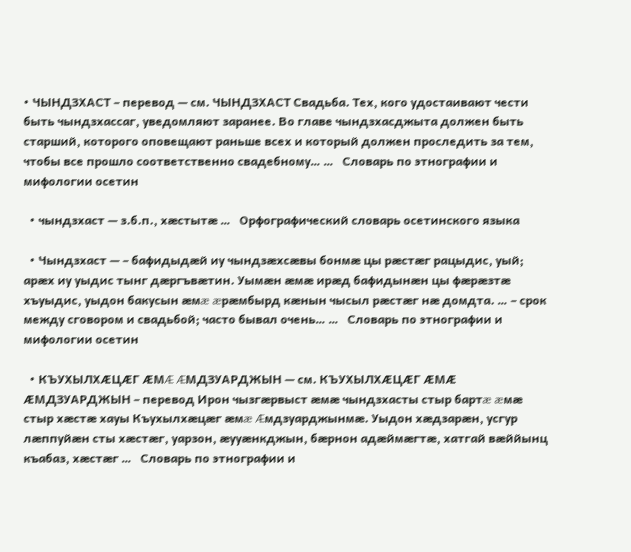• ЧЫНДЗХАСТ – перевод — см. ЧЫНДЗХАСТ Свадьба. Тех, кого удостаивают чести быть чындзхассаг, уведомляют заранее. Во главе чындзхасджыта должен быть старший, которого оповещают раньше всех и который должен проследить за тем, чтобы все прошло соответственно свадебному… …   Словарь по этнографии и мифологии осетин

  • чындзхаст — з.б.п., хæстытæ …   Орфографический словарь осетинского языка

  • Чындзхаст — – бафидыдæй иу чындзæхсæвы бонмæ цы рæстæг рацыдис, уый; арæх иу уыдис тынг дæргъвæтин. Уымæн æмæ ирæд бафидынæн цы фæрæзтæ хъуыдис, уыдон бакусын æмæ æрæмбырд кæнын чысыл рæстæг нæ домдта. … – срок между сговором и свадьбой; часто бывал очень… …   Словарь по этнографии и мифологии осетин

  • КЪУХЫЛХÆЦÆГ ÆМÆ ÆМДЗУАРДЖЫН — см. КЪУХЫЛХÆЦÆГ ÆМÆ ÆМДЗУАРДЖЫН – перевод Ирон чызгæрвыст æмæ чындзхасты стыр бартæ æмæ стыр хæстæ хауы Къухылхæцæг æмæ Æмдзуарджынмæ. Уыдон хæдзарæн, усгур лæппуйæн сты хæстæг, уарзон, æууæнкджын, бæрнон адæймæгтæ, хатгай вæййынц къабаз, хæстæг …   Словарь по этнографии и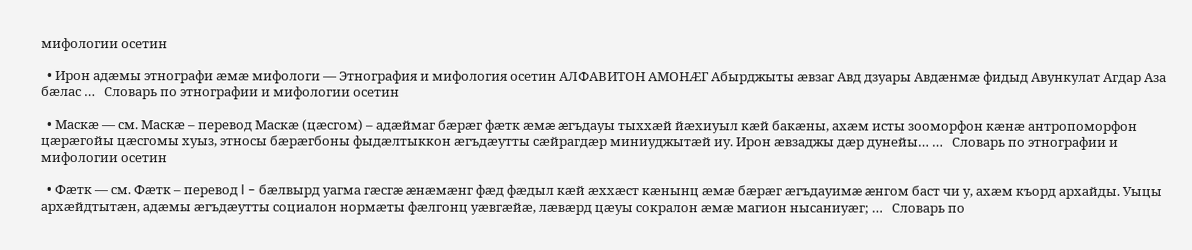мифологии осетин

  • Ирон адæмы этнографи æмæ мифологи — Этнография и мифология осетин АЛФАВИТОН АМОНÆГ Абырджыты æвзаг Авд дзуары Авдæнмæ фидыд Авункулат Агдар Аза бæлас …   Словарь по этнографии и мифологии осетин

  • Маскæ — см. Маскæ – перевод Маскæ (цæсгом) – адæймаг бæрæг фæтк æмæ æгъдауы тыххæй йæхиуыл кæй бакæны, ахæм исты зооморфон кæнæ антропоморфон цæрæгойы цæсгомы хуыз, этносы бæрæгбоны фыдæлтыккон æгъдæутты сæйрагдæр миниуджытæй иу. Ирон æвзаджы дæр дунейы… …   Словарь по этнографии и мифологии осетин

  • Фæтк — см. Фæтк – перевод I – бæлвырд уагма гæсгæ æнæмæнг фæд фæдыл кæй æххæст кæнынц æмæ бæрæг æгъдауимæ æнгом баст чи у, ахæм къорд архайды. Уыцы архæйдтытæн, адæмы æгъдæутты социалон нормæты фæлгонц уæвгæйæ, лæвæрд цæуы сокралон æмæ магион нысаниуæг; …   Словарь по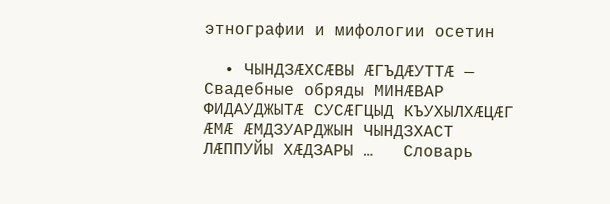этнографии и мифологии осетин

  • ЧЫНДЗÆХСÆВЫ ÆГЪДÆУТТÆ — Свадебные обряды МИНÆВАР ФИДАУДЖЫТÆ СУСÆГЦЫД КЪУХЫЛХÆЦÆГ ÆМÆ ÆМДЗУАРДЖЫН ЧЫНДЗХАСТ ЛÆППУЙЫ ХÆДЗАРЫ …   Словарь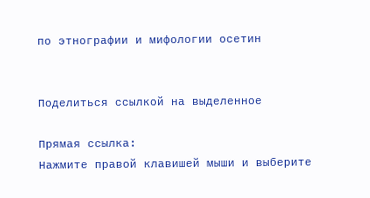по этнографии и мифологии осетин


Поделиться ссылкой на выделенное

Прямая ссылка:
Нажмите правой клавишей мыши и выберите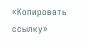«Копировать ссылку»